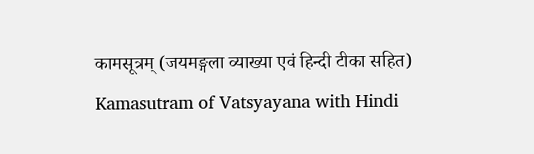कामसूत्रम् (जयमङ्गला व्याख्या एवं हिन्दी टीका सहित)
Kamasutram of Vatsyayana with Hindi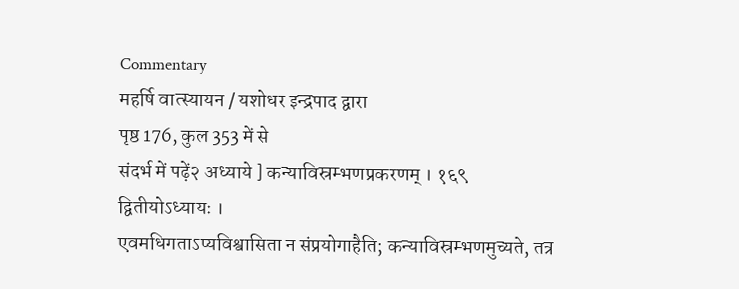Commentary
महर्षि वात्स्यायन / यशोधर इन्द्रपाद द्वारा
पृष्ठ 176, कुल 353 में से
संदर्भ में पढ़ें२ अध्याये ] कन्याविस्रम्भणप्रकरणम् । १६९
द्वितीयोऽध्यायः ।
एवमधिगताऽप्यविश्वासिता न संप्रयोगाहैति; कन्याविस्रम्भणमुच्यते, तत्र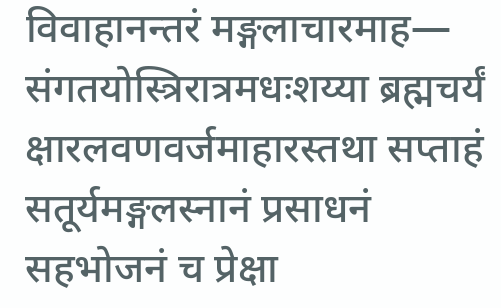विवाहानन्तरं मङ्गलाचारमाह—
संगतयोस्त्रिरात्रमधःशय्या ब्रह्मचर्यं क्षारलवणवर्जमाहारस्तथा सप्ताहं सतूर्यमङ्गलस्नानं प्रसाधनं सहभोजनं च प्रेक्षा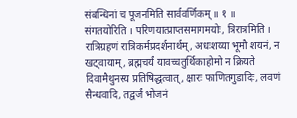संबन्धिनां च पूजनमिति सार्ववर्णिकम् ॥ १ ॥
संगतयोरिति । परिणयात्प्राप्तसमागमयोः, त्रिरात्रमिति । रात्रिग्रहणं रात्रिकर्मप्रदर्शनार्थम्, अधःशय्या भूमौ शयनं, न खट्वायाम्, ब्रह्मचर्यं यावच्चतुर्थिकाहोमो न क्रियते दिवामैथुनस्य प्रतिषिद्धत्वात्, क्षारः फाणितगुडादिः, लवणं सैन्धवादि, तद्वर्जं भोजनं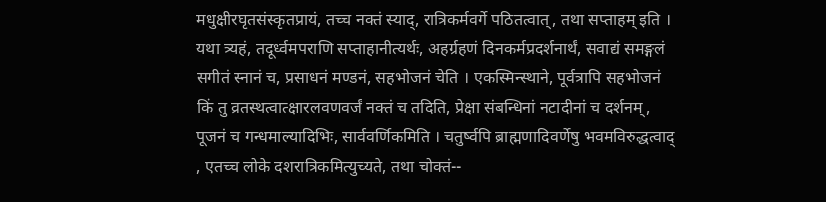मधुक्षीरघृतसंस्कृतप्रायं, तच्च नक्तं स्याद्, रात्रिकर्मवर्गे पठितत्वात्, तथा सप्ताहम् इति । यथा त्र्यहं, तदूर्ध्वमपराणि सप्ताहानीत्यर्थः, अहर्ग्रहणं दिनकर्मप्रदर्शनार्थं, सवाद्यं समङ्गलं सगीतं स्नानं च, प्रसाधनं मण्डनं, सहभोजनं चेति । एकस्मिन्स्थाने, पूर्वत्रापि सहभोजनं किं तु व्रतस्थत्वात्क्षारलवणवर्जं नक्तं च तदिति, प्रेक्षा संबन्धिनां नटादीनां च दर्शनम्, पूजनं च गन्धमाल्यादिभिः, सार्ववर्णिकमिति । चतुर्ष्वपि ब्राह्मणादिवर्णेषु भवमविरुद्धत्वाद् , एतच्च लोके दशरात्रिकमित्युच्यते, तथा चोक्तं--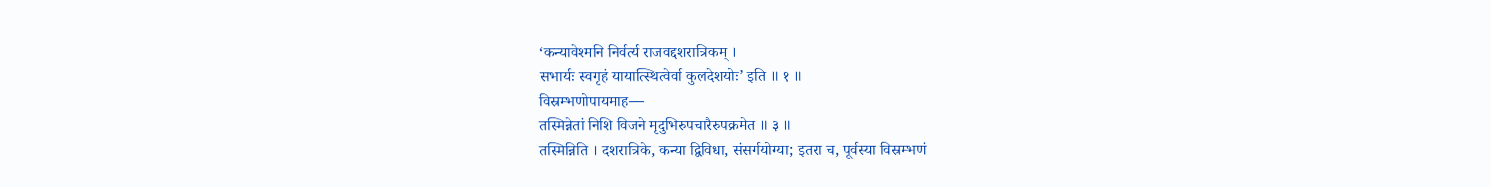‘कन्यावेश्मनि निर्वर्त्य राजवद्दशरात्रिकम् ।
सभार्यः स्वगृहं यायात्स्थित्वेर्वा कुलदेशयोः’ इति ॥ १ ॥
विस्रम्भणोपायमाह—
तस्मिन्नेतां निशि विजने मृदुभिरुपचारैरुपक्रमेत ॥ ३ ॥
तस्मिन्निति । दशरात्रिके, कन्या द्विविधा, संसर्गयोग्या; इतरा च, पूर्वस्या विस्रम्भणं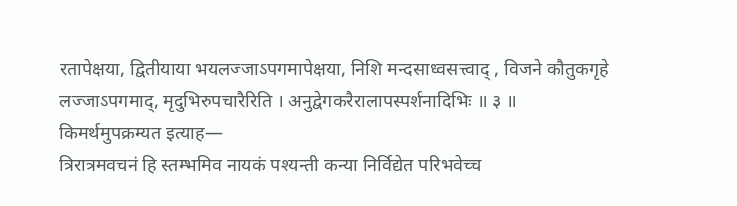रतापेक्षया, द्वितीयाया भयलज्जाऽपगमापेक्षया, निशि मन्दसाध्वसत्त्वाद् , विजने कौतुकगृहे लज्जाऽपगमाद्, मृदुभिरुपचारैरिति । अनुद्वेगकरैरालापस्पर्शनादिभिः ॥ ३ ॥
किमर्थमुपक्रम्यत इत्याह—
त्रिरात्रमवचनं हि स्तम्भमिव नायकं पश्यन्ती कन्या निर्विद्येत परिभवेच्च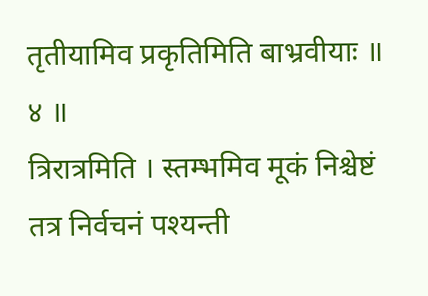तृतीयामिव प्रकृतिमिति बाभ्रवीयाः ॥ ४ ॥
त्रिरात्रमिति । स्तम्भमिव मूकं निश्चेष्टं तत्र निर्वचनं पश्यन्ती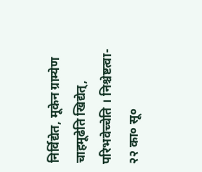निर्विद्येत, मूकेन ग्राम्येण चाहमूढेति खिद्येत्, परिभवेच्चेति । निश्चेष्टत्वा-
२२ का० सू०